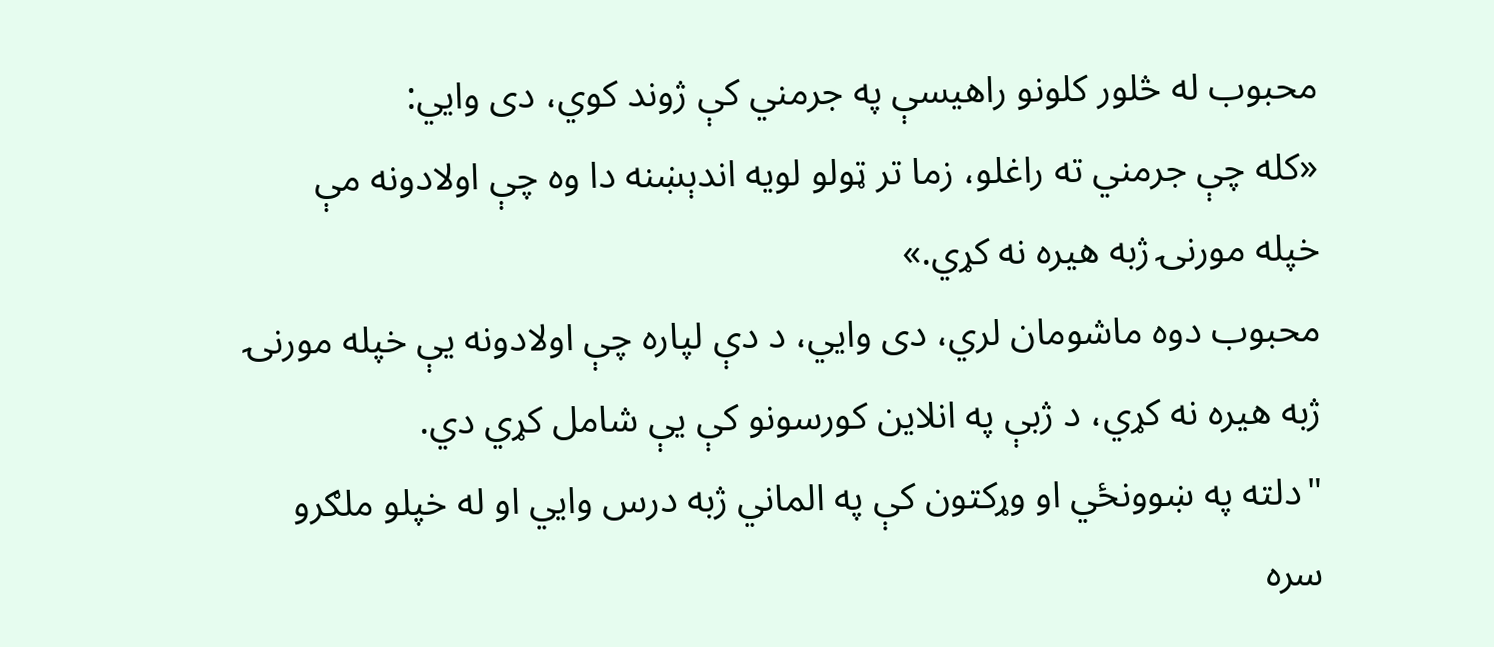محبوب له څلور کلونو راهیسې په جرمني کې ژوند کوي، دی وایي:
«کله چې جرمني ته راغلو، زما تر ټولو لویه اندېښنه دا وه چې اولادونه مې خپله مورنۍ ژبه هیره نه کړي.»
محبوب دوه ماشومان لري، دی وایي، د دې لپاره چې اولادونه یې خپله مورنۍ ژبه هیره نه کړي، د ژبې په انلاین کورسونو کې یې شامل کړي دي.
"دلته په ښوونځي او وړکتون کې په الماني ژبه درس وایي او له خپلو ملګرو سره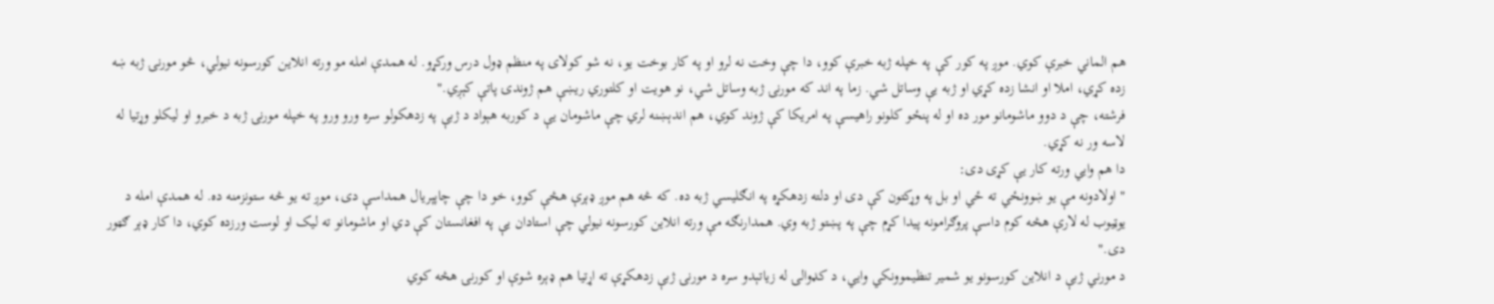هم الماني خبرې کوي. موږ په کور کې په خپله ژبه خبرې کوو، دا چې وخت نه لرو او په کار بوخت یو، نه شو کولای په منظم ډول درس ورکړو. له همدې امله مو ورته انلاین کورسونه نیولي، څو مورنۍ ژبه ښه زده کړي، املا او انشا زده کړي او ژبه یې وساتل شي. زما په اند که مورنۍ ژبه وساتل شي، نو هویت او کلتوري ریښې هم ژوندۍ پاتې کېږي."
فرشته، چې د دوو ماشومانو مور ده او له پنځو کلونو راهیسې په امریکا کې ژوند کوي، هم اندېښنه لري چې ماشومان یې د کوربه هېواد د ژبې په زدهکولو سره ورو ورو په خپله مورنۍ ژبه د خبرو او لیکلو وړتیا له لاسه ور نه کړي.
دا هم وايي ورته کار یې کړی دی:
" اولادونه مې یو ښوونځي ته ځي او بل په وړکتون کې دی او دلته زدهکړه په انګلیسي ژبه ده. که څه هم موږ ډېرې هڅې کوو، خو دا چې چاپېریال همداسې دی، موږ ته یو څه ستونزمنه ده. له همدې امله د یوټیوب له لارې هڅه کوم داسې پروګرامونه پیدا کړم چې په پښتو ژبه وي. همدارنګه مې ورته انلاین کورسونه نیولي چې استادان یې په افغانستان کې دي او ماشومانو ته لیک او لوست ورزده کوي، دا کار ډېر ګټور دی."
د مورني ژبې د انلاین کورسونو یو شمیر تنظیموونکي وایي، د کډوالۍ له زیاتېدو سره د مورنۍ ژبې زدهکړې ته اړتیا هم ډېره شوې او کورنۍ هڅه کوي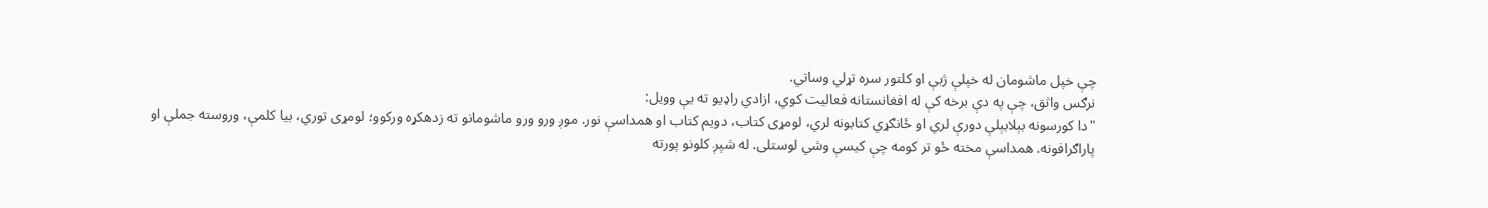چې خپل ماشومان له خپلې ژبې او کلتور سره تړلي وساتي.
نرګس واثق، چې په دې برخه کې له افغانستانه فعالیت کوي، ازادي راډیو ته یې وویل:
"دا کورسونه بېلابېلې دورې لري او ځانګړي کتابونه لري، لومړی کتاب، دویم کتاب او همداسې نور. موږ ورو ورو ماشومانو ته زدهکړه ورکوو؛ لومړی توري، بیا کلمې، وروسته جملې او پاراګرافونه. همداسې مخته ځو تر کومه چې کیسې وشي لوستلی. له شپږ کلونو پورته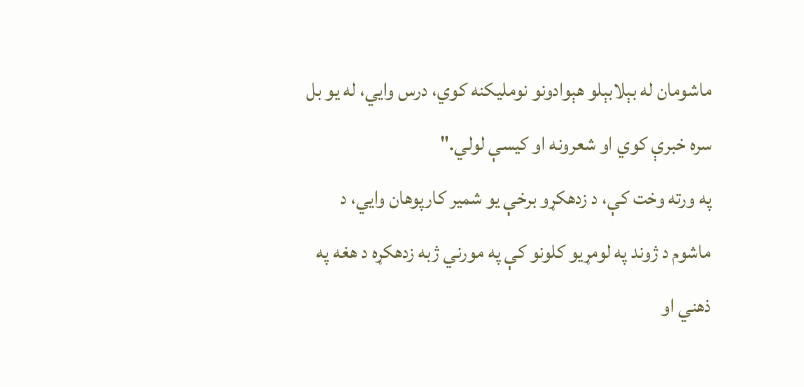ماشومان له بېلابېلو هېوادونو نوملیکنه کوي، درس وایي، له یو بل سره خبرې کوي او شعرونه او کیسې لولي."
په ورته وخت کې، د زدهکړو برخې یو شمیر کارپوهان وایي، د ماشوم د ژوند په لومړیو کلونو کې په مورني ژبه زدهکړه د هغه په ذهني او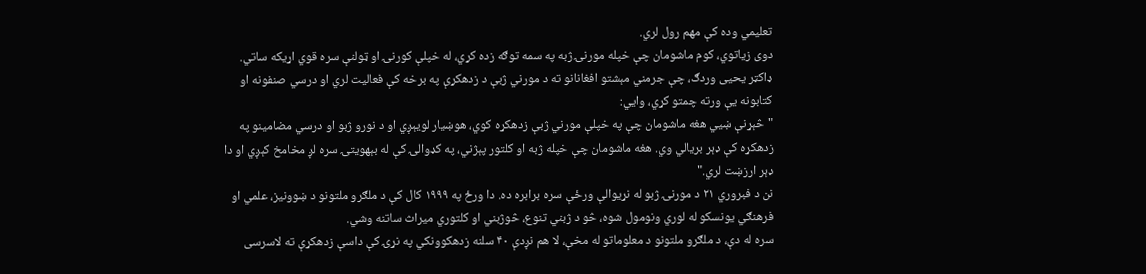تعلیمي وده کې مهم رول لري.
دوی زیاتوي، کوم ماشومان چې خپله مورنۍ ژبه په سمه توګه زده کړي، له خپلې کورنۍ او ټولنې سره قوي اړیکه ساتي.
ډاکټر یحیی وردګ، چې جرمني مېشتو افغانانو ته د مورني ژبې د زدهکړې په برخه کې فعالیت لري او درسي صنفونه او کتابونه یې ورته چمتو کړي، وایي:
"څېړنې ښيي هغه ماشومان چې په خپلې مورني ژبې زدهکړه کوي، هوښیار لویېږي او د نورو ژبو او درسي مضامینو په زدهکړه کې ډېر بریالي وي. هغه ماشومان چې خپله ژبه او کلتور پېژني، په کډوالۍ کې له بېهویتۍ سره لږ مخامخ کېږي او دا ډېر ارزښت لري."
نن د فبروري ۲۱ د مورنۍ ژبو له نړیوالې ورځې سره برابره ده. دا ورځ په ۱۹۹۹ کال کې د ملګرو ملتونو د ښوونیز، علمي او فرهنګي یونسکو له لوري ونومول شوه، څو د ژبني تنوع، څوژبني او کلتوري میراث ساتنه وشي.
سره له دې، د ملګرو ملتونو د معلوماتو له مخې، لا هم نږدې ۴۰ سلنه زدهکوونکي په نړۍ کې داسې زدهکړې ته لاسرسی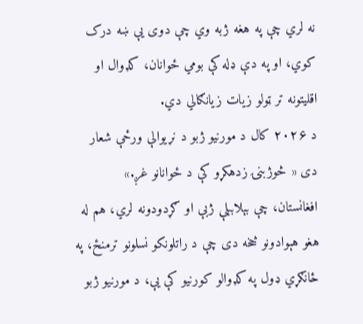نه لري چې په هغه ژبه وي چې دوی یې ښه درک کوي، او په دې ډله کې بومي ځوانان، کډوال او اقلیتونه تر ټولو زیات زیانګالي دي.
د ۲۰۲۶ کال د مورنیو ژبو د نړیوالې ورځې شعار دی « څوژبنۍ زدهکړو کې د ځوانانو غږ.»
افغانستان، چې بېلابېلې ژبې او ګړدودونه لري، هم له هغو هېوادونو څخه دی چې د راتلونکو نسلونو ترمنځ، په ځانګړي ډول په کډوالو کورنیو کې یې، د مورنیو ژبو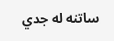ساتنه له جدي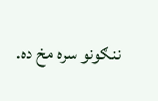ننګونو سره مخ ده.